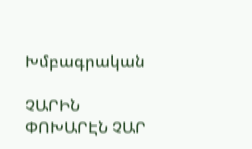Խմբագրական

ՉԱՐԻՆ ՓՈԽԱՐԷՆ ՉԱՐ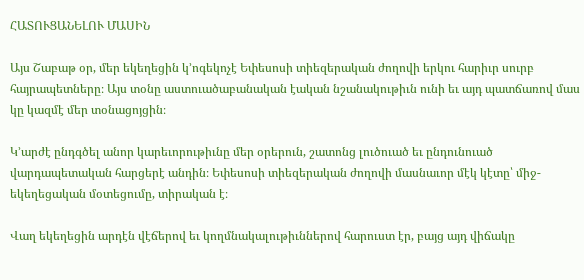ՀԱՏՈՒՑԱՆԵԼՈՒ ՄԱՍԻՆ

Այս Շաբաթ օր, մեր եկեղեցին կ՚ոգեկոչէ Եփեսոսի տիեզերական ժողովի երկու հարիւր սուրբ հայրապետները։ Այս տօնը աստուածաբանական էական նշանակութիւն ունի եւ այդ պատճառով մաս կը կազմէ մեր տօնացոյցին։

Կ՚արժէ ընդգծել անոր կարեւորութիւնը մեր օրերուն, շատոնց լուծուած եւ ընդունուած վարդապետական հարցերէ անդին։ Եփեսոսի տիեզերական ժողովի մասնաւոր մէկ կէտը՝ միջ-եկեղեցական մօտեցումը, տիրական է։

Վաղ եկեղեցին արդէն վէճերով եւ կողմնակալութիւններով հարուստ էր, բայց այդ վիճակը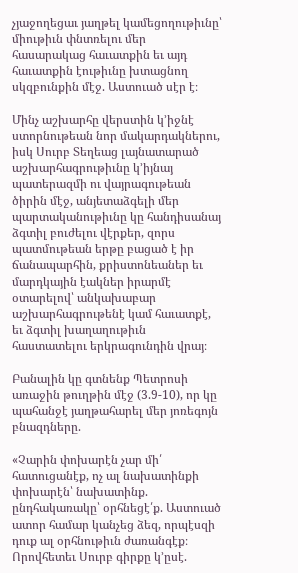չյաջողեցաւ յաղթել կամեցողութիւնը՝ միութիւն փնտռելու մեր հասարակաց հաւատքին եւ այդ հաւատքին էութիւնը խտացնող սկզբունքին մէջ. Աստուած սէր է։

Մինչ աշխարհը վերստին կ՚իջնէ ստորնութեան նոր մակարդակներու, իսկ Սուրբ Տեղեաց լայնատարած աշխարհագրութիւնը կ՚իյնայ պատերազմի ու վայրագութեան ծիրին մէջ, անյետաձգելի մեր պարտականութիւնը կը հանդիսանայ ձգտիլ բուժելու վէրքեր, զորս պատմութեան երթը բացած է իր ճանապարհին, քրիստոնեաներ եւ մարդկային էակներ իրարմէ օտարելով՝ անկախաբար աշխարհագրութենէ կամ հաւատքէ, եւ ձգտիլ խաղաղութիւն հաստատելու երկրագունդին վրայ։

Բանալին կը գտնենք Պետրոսի առաջին թուղթին մէջ (3.9-10), որ կը պահանջէ յաղթահարել մեր յոռեգոյն բնազդները.

«Չարին փոխարէն չար մի՛ հատուցանէք, ոչ ալ նախատինքի փոխարէն՝ նախատինք. ընդհակառակը՝ օրհնեցէ՛ք. Աստուած ատոր համար կանչեց ձեզ, որպէսզի դուք ալ օրհնութիւն ժառանգէք։ Որովհետեւ Սուրբ գիրքը կ՚ըսէ.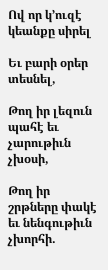Ով որ կ՚ուզէ կեանքը սիրել

Եւ բարի օրեր տեսնել,

Թող իր լեզուն պահէ եւ չարութիւն չխօսի,

Թող իր շրթները փակէ եւ նենգութիւն չխորհի.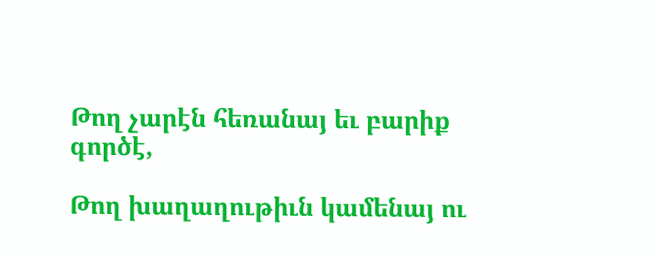Թող չարէն հեռանայ եւ բարիք գործէ,

Թող խաղաղութիւն կամենայ ու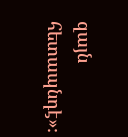զայն հետապնդէ»։